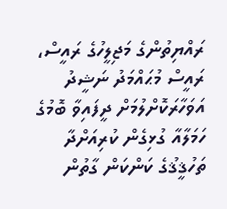ރައްޔިތުންގެ މަޖިލީހުގެ ރައީސް، ރައީސް މުޙައްމަދު ނަޝީދު އަވަހާރަކޮށްލުމަށް ދީފައިވާ ބޮމުގެ ހަމަލާއާ ގުޅިގެން ކުރިއަށްދާ ތަހުޤީޤުގެ ކަންކަން ގާތުން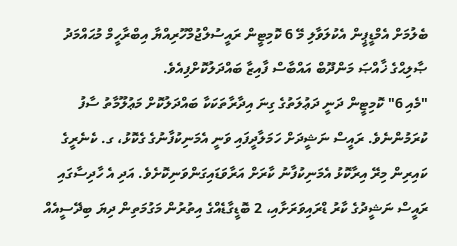ބެލުމަށް އެމްޑީޕީން އެކުލަވާލި މޭ 6 ކޮމިޓީން ރައީސުލްޖުމްހޫރިއްޔާ އިބްރާހީމް މުޙައްމަދު ޞާލިޙްގެ ޚާއްޞަ މަންދޫބް އައްބާސް ފާއިޒާ ބައްދަލުކޮށްފިއެވެ.
"މެއި 6" ކޮމިޓީން ދަނީ ދަޢުލަތުގެ ގިނަ އިދާރާތަކަކާ ބައްދަލުކޮށް މަޢުލޫމާތު ސާފު ކުރަމުންނެވެ. ރައީސް ނަޝީދަށް ހަމަލާދީފައި ވަނީ އެމަނިކުފާނުގެ ގެކޮޅު، ގ. ކެނެރީގެ ކައިރިން މިރޭ އިރާކޮޅު އެމަނިކުފާނު ކާރަށް އަރާވަޑައިގަންވަނިކޮށެވެ. އަދި އެ ހާދިސާގައި ރައީސް ނަޝީދުގެ ކާރު ޑްރައިވަރަށާއި، 2 ބޮޑީގާޑެއްގެ އިތުރުން މަގުމަތިން ދިޔަ ބިދޭސީއެއް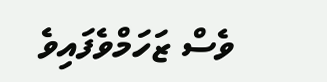ވެސް ޒަހަމްވެފައިވެ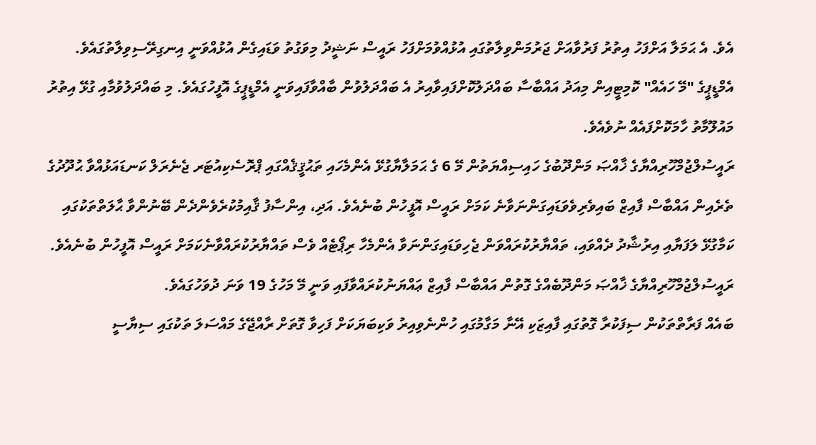އެވެ. އެ ޙަމަލާ އަށްފަހު އިތުރު ފަރުވާއަށް ޖަރުމަންވިލާތުގައި އުޅުއްވުމަށްފަހު ރައީސް ނަޝީދު މިވަގުތު ވަޑައިގެން އުޅުއްވަނީ އިނގިރޭސިވިލާތުގައެވެ.
އެމްޑީޕީގެ "މޭ ހައެއް" ކޮމިޓީއިން މިއަދު އައްބާސާ ބައްދަލުކޮށްފައިވާއިރު އެ ބައްދަލުވުން ބާއްވާފައިވަނީ އެމްޑީޕީގެ އޮފީހުގައެވެ. މި ބައްދަލުވުމާއި ގުޅޭ އިތުރު މައުލޫމާތު ހާމަކޮށްފައެއް ނުވެއެވެ.
ރައީސުލްޖުމްހޫރިއްޔާގެ ޚާއްޞަ މަންދޫބުގެ ހައިސިއްޔަތުން މޭ 6 ގެ ޙަމަލާޔާގުޅޭ އެންމެހައި ތަޙުޤީޤެއްގައި ޕްރޮސެކިއުޓަރ ޖެނެރަލް ކަނޑައަޅުއްވާ ޙުދޫދުގެ ތެރެއިން އައްބާސް ފާއިޒް ބައިވެރިވެވަޑައިގަންނަވާނެ ކަމަށް ރައީސް އޮފީހުން ބުނެއެވެ. އަދި، އިންސާފު ޤާއިމުކުރެވެންދެން ބޭނުންވާ ޙާލަތްތަކުގައި ކަމާގުޅޭ ލަފަޔާއި އިރުޝާދު ދެއްވައި، ތައްޔާރުކުރައްވަން ޖެހިވަޑައިގަންނަވާ އެންމެހާ ރިޕޯޓެއް ވެސް ތައްޔާރުކުރައްވާނެކަމަށް ރައީސް އޮފީހުން ބުނެއެވެ.
ރައީސުލްޖުމްހޫރިއްޔާގެ ޚާއްޞަ މަންދޫބެއްގެ ގޮތުން އައްބާސް ފާއިޒް ޢައްޔަނުކުރައްވާފައި ވަނީ މޭ މަހުގެ 19 ވަނަ ދުވަހުގައެވެ.
ބައެއް ފަރާތްތަކުން ސިފަކުރާ ގޮތުގައި ފާއިޒަކި އޭނާ މަގާމުގައި ހުންނެވިއިރު ވަކިބަޔަކަށް ފަހިވާ ގޮތަށް ރާއްޖޭގެ މައްސަލަ ތަކުގައި ސިޔާސީ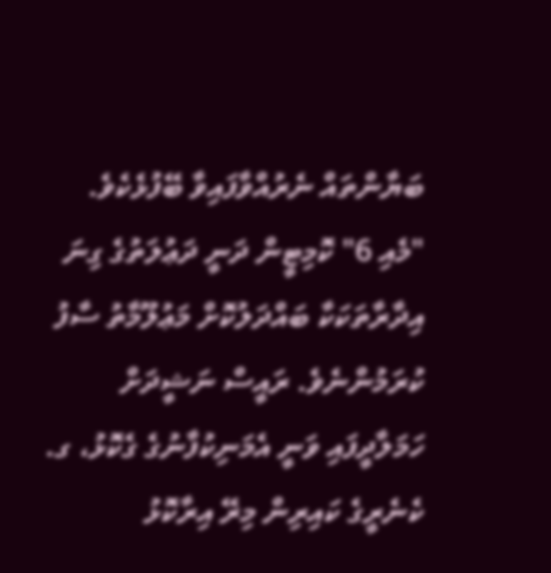ބަޔާންތައް ނެރުއްވާފައިވާ ބޭފުޅެކެވެ.
"މެއި 6" ކޮމިޓީން ދަނީ ދަޢުލަތުގެ ގިނަ އިދާރާތަކަކާ ބައްދަލުކޮށް މަޢުލޫމާތު ސާފު ކުރަމުންނެވެ. ރައީސް ނަޝީދަށް ހަމަލާދީފައި ވަނީ އެމަނިކުފާނުގެ ގެކޮޅު، ގ. ކެނެރީގެ ކައިރިން މިރޭ އިރާކޮޅު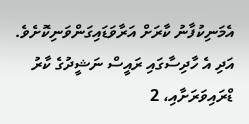އެމަނިކުފާނު ކާރަށް އަރާވަޑައިގަންވަނިކޮށެވެ. އަދި އެ ހާދިސާގައި ރައީސް ނަޝީދުގެ ކާރު ޑްރައިވަރަށާއި، 2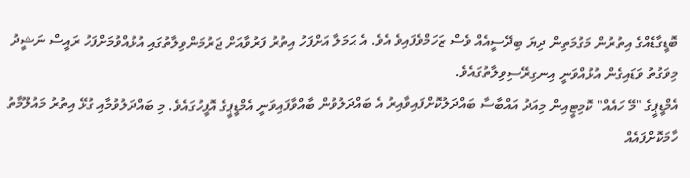ބޮޑީގާޑެއްގެ އިތުރުން މަގުމަތިން ދިޔަ ބިދޭސީއެއް ވެސް ޒަހަމްވެފައިވެ އެވެ. އެ ޙަމަލާ އަށްފަހު އިތުރު ފަރުވާއަށް ޖަރުމަންވިލާތުގައި އުޅުއްވުމަށްފަހު ރައީސް ނަޝީދު މިވަގުތު ވަޑައިގެން އުޅުއްވަނީ އިނގިރޭސިވިލާތުގައެވެ.
އެމްޑީޕީގެ "މޭ ހައެއް" ކޮމިޓީއިން މިއަދު އައްބާސާ ބައްދަލުކޮށްފައިވާއިރު އެ ބައްދަލުވުން ބާއްވާފައިވަނީ އެމްޑީޕީގެ އޮފީހުގައެވެ. މި ބައްދަލުވުމާއި ގުޅޭ އިތުރު މައުލޫމާތު ހާމަކޮށްފައެއް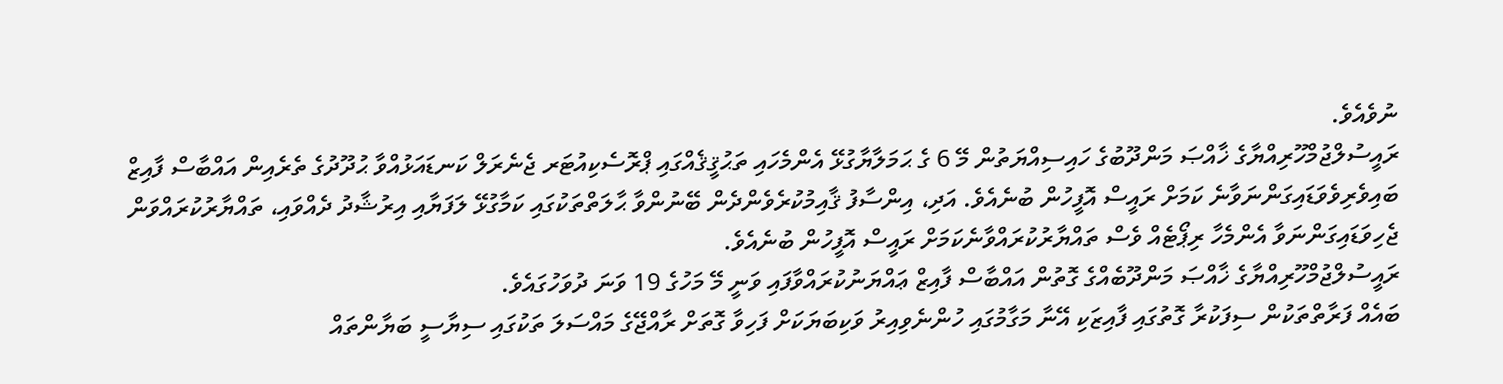ނުވެއެވެ.
ރައީސުލްޖުމްހޫރިއްޔާގެ ޚާއްޞަ މަންދޫބުގެ ހައިސިއްޔަތުން މޭ 6 ގެ ޙަމަލާޔާގުޅޭ އެންމެހައި ތަޙުޤީޤެއްގައި ޕްރޮސެކިއުޓަރ ޖެނެރަލް ކަނޑައަޅުއްވާ ޙުދޫދުގެ ތެރެއިން އައްބާސް ފާއިޒް ބައިވެރިވެވަޑައިގަންނަވާނެ ކަމަށް ރައީސް އޮފީހުން ބުނެއެވެ. އަދި، އިންސާފު ޤާއިމުކުރެވެންދެން ބޭނުންވާ ޙާލަތްތަކުގައި ކަމާގުޅޭ ލަފަޔާއި އިރުޝާދު ދެއްވައި، ތައްޔާރުކުރައްވަން ޖެހިވަޑައިގަންނަވާ އެންމެހާ ރިޕޯޓެއް ވެސް ތައްޔާރުކުރައްވާނެކަމަށް ރައީސް އޮފީހުން ބުނެއެވެ.
ރައީސުލްޖުމްހޫރިއްޔާގެ ޚާއްޞަ މަންދޫބެއްގެ ގޮތުން އައްބާސް ފާއިޒް ޢައްޔަނުކުރައްވާފައި ވަނީ މޭ މަހުގެ 19 ވަނަ ދުވަހުގައެވެ.
ބައެއް ފަރާތްތަކުން ސިފަކުރާ ގޮތުގައި ފާއިޒަކި އޭނާ މަގާމުގައި ހުންނެވިއިރު ވަކިބަޔަކަށް ފަހިވާ ގޮތަށް ރާއްޖޭގެ މައްސަލަ ތަކުގައި ސިޔާސީ ބަޔާންތައް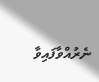ނެރުއްވާފައިވާ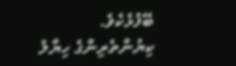ބޭފުޅެކެވެ.
ކިޔުންތެރިންގެ ހިޔާލު